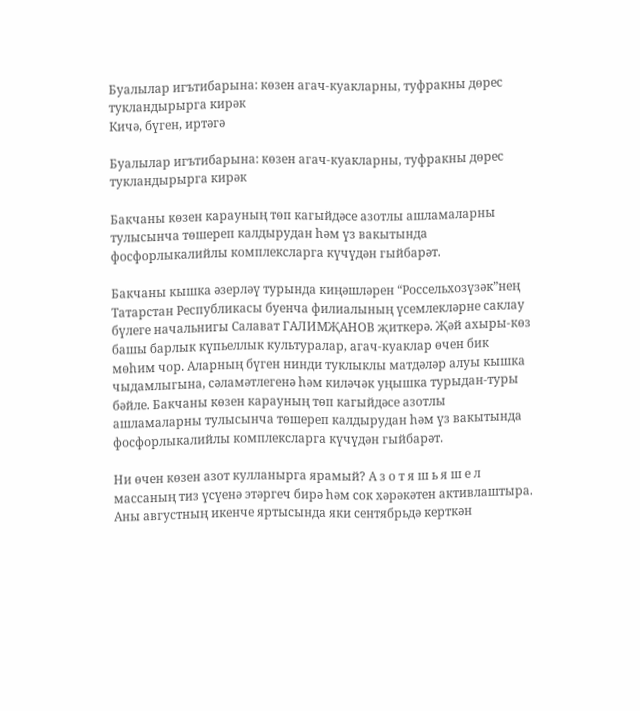Буалылар игътибарына: көзен агач-куакларны, туфракны дөрес тукландырырга кирәк
Кичә, бүген, иртәгә

Буалылар игътибарына: көзен агач-куакларны, туфракны дөрес тукландырырга кирәк

Бакчаны көзен карауның төп кагыйдәсе азотлы ашламаларны тулысынча төшереп калдырудан һәм үз вакытында фосфорлыкалийлы комплексларга күчүдән гыйбарәт.

Бакчаны кышка әзерләү турында киңәшләрен “Россельхозүзәк”нең Татарстан Республикасы буенча филиалының үсемлекләрне саклау бүлеге начальнигы Салават ГАЛИМҖАНОВ җиткерә. Җәй ахыры-көз башы барлык күпьеллык культуралар, агач-куаклар өчен бик мөһим чор. Аларның бүген нинди туклыклы матдәләр алуы кышка чыдамлыгына, сәламәтлегенә һәм киләчәк уңышка турыдан-туры бәйле. Бакчаны көзен карауның төп кагыйдәсе азотлы ашламаларны тулысынча төшереп калдырудан һәм үз вакытында фосфорлыкалийлы комплексларга күчүдән гыйбарәт.

Ни өчен көзен азот кулланырга ярамый? А з о т я ш ь я ш е л массаның тиз үсүенә этәргеч бирә һәм сок хәрәкәтен активлаштыра. Аны августның икенче яртысында яки сентябрьдә керткән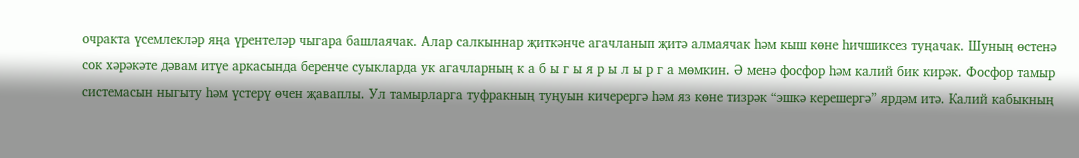очракта үсемлекләр яңа үрентеләр чыгара башлаячак. Алар салкыннар җиткәнче агачланып җитә алмаячак һәм кыш көне һичшиксез туңачак. Шуның өстенә сок хәрәкәте дәвам итүе аркасында беренче суыкларда ук агачларның к а б ы г ы я р ы л ы р г а мөмкин. Ә менә фосфор һәм калий бик кирәк. Фосфор тамыр системасын ныгыту һәм үстерү өчен җаваплы. Ул тамырларга туфракның туңуын кичерергә һәм яз көне тизрәк “эшкә керешергә” ярдәм итә. Калий кабыкның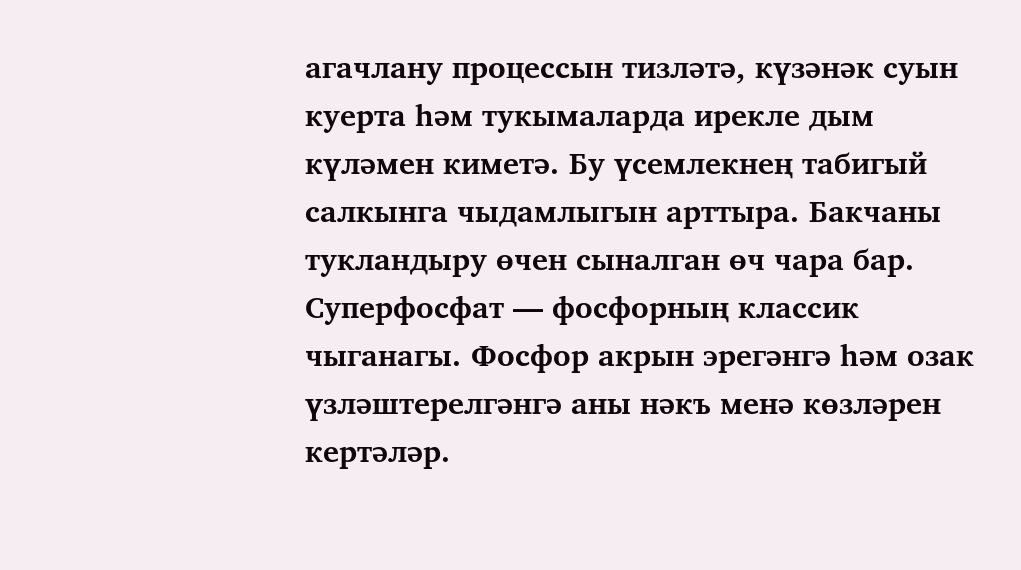агачлану процессын тизләтә, күзәнәк суын куерта һәм тукымаларда ирекле дым күләмен киметә. Бу үсемлекнең табигый салкынга чыдамлыгын арттыра. Бакчаны тукландыру өчен сыналган өч чара бар. Суперфосфат — фосфорның классик чыганагы. Фосфор акрын эрегәнгә һәм озак үзләштерелгәнгә аны нәкъ менә көзләрен кертәләр.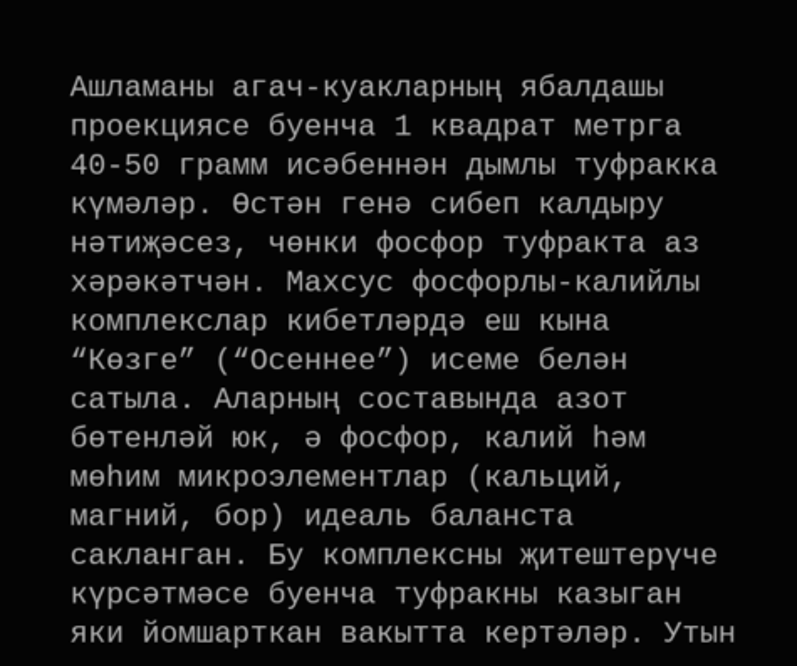Ашламаны агач-куакларның ябалдашы проекциясе буенча 1 квадрат метрга 40-50 грамм исәбеннән дымлы туфракка күмәләр. Өстән генә сибеп калдыру нәтиҗәсез, чөнки фосфор туфракта аз хәрәкәтчән. Махсус фосфорлы-калийлы комплекслар кибетләрдә еш кына “Көзге” (“Осеннее”) исеме белән сатыла. Аларның составында азот бөтенләй юк, ә фосфор, калий һәм мөһим микроэлементлар (кальций, магний, бор) идеаль баланста сакланган. Бу комплексны җитештерүче күрсәтмәсе буенча туфракны казыган яки йомшарткан вакытта кертәләр. Утын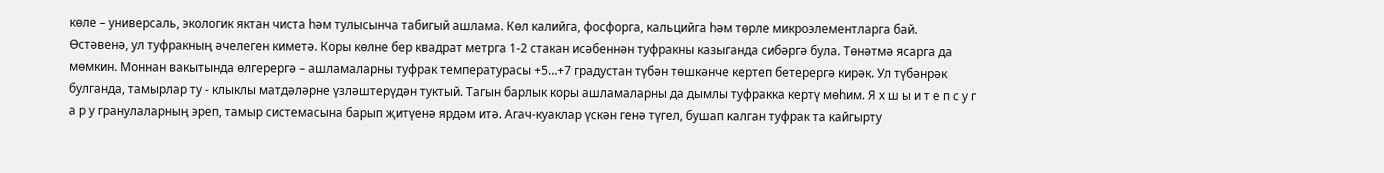көле – универсаль, экологик яктан чиста һәм тулысынча табигый ашлама. Көл калийга, фосфорга, кальцийга һәм төрле микроэлементларга бай. Өстәвенә, ул туфракның әчелеген киметә. Коры көлне бер квадрат метрга 1-2 стакан исәбеннән туфракны казыганда сибәргә була. Төнәтмә ясарга да мөмкин. Моннан вакытында өлгерергә – ашламаларны туфрак температурасы +5…+7 градустан түбән төшкәнче кертеп бетерергә кирәк. Ул түбәнрәк булганда, тамырлар ту - клыклы матдәләрне үзләштерүдән туктый. Тагын барлык коры ашламаларны да дымлы туфракка кертү мөһим. Я х ш ы и т е п с у г а р у гранулаларның эреп, тамыр системасына барып җитүенә ярдәм итә. Агач-куаклар үскән генә түгел, бушап калган туфрак та кайгырту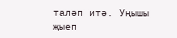таләп итә. Уңышы җыеп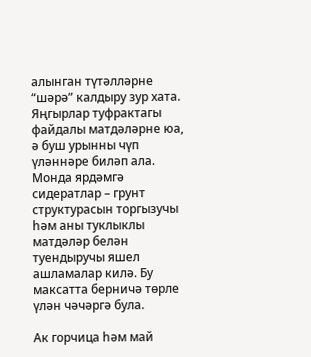алынган түтәлләрне “шәрә” калдыру зур хата. Яңгырлар туфрактагы файдалы матдәләрне юа, ә буш урынны чүп үләннәре биләп ала. Монда ярдәмгә сидератлар – грунт структурасын торгызучы һәм аны туклыклы матдәләр белән туендыручы яшел ашламалар килә. Бу максатта берничә төрле үлән чәчәргә була.

Ак горчица һәм май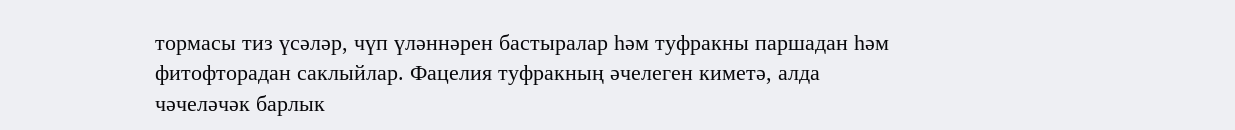тормасы тиз үсәләр, чүп үләннәрен бастыралар һәм туфракны паршадан һәм фитофторадан саклыйлар. Фацелия туфракның әчелеген киметә, алда чәчеләчәк барлык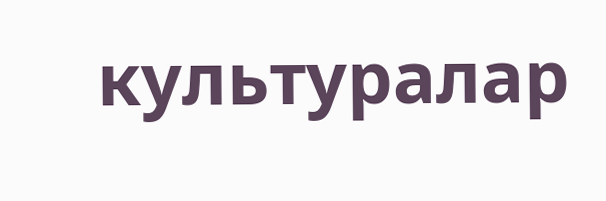культуралар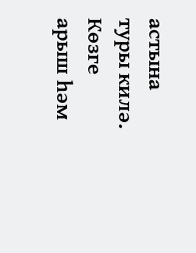астына туры килә. Көзге арыш һәм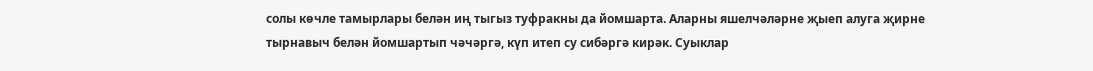солы көчле тамырлары белән иң тыгыз туфракны да йомшарта. Аларны яшелчәләрне җыеп алуга җирне тырнавыч белән йомшартып чәчәргә, күп итеп су сибәргә кирәк. Суыклар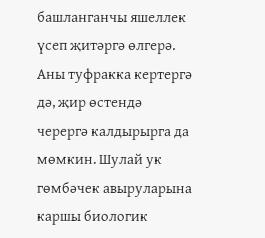башланганчы яшеллек үсеп җитәргә өлгерә. Аны туфракка кертергә дә, җир өстендә черергә калдырырга да мөмкин. Шулай ук гөмбәчек авыруларына каршы биологик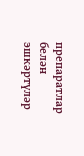препаратлар белән эшкәртүләр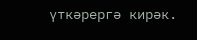үткәрергә кирәк.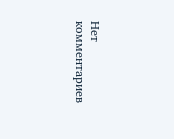Нет комментариев